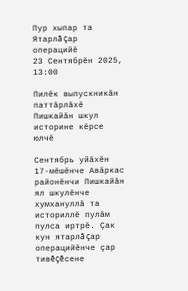Пур хыпар та
Ятарлă çар операцийĕ
23 Сентябрӗн 2025, 13:00

Пилĕк выпускникăн паттăрлăхĕ Пишкайăн шкул историне кĕрсе юлчĕ

Сентябрь уйăхĕн 17-мĕшĕнче Авăркас районĕнчи Пишкайăн ял шкулĕнче хумхануллă та историллĕ пулăм пулса иртрĕ. Çак кун ятарлă çар операцийĕнче çар тивĕçĕсене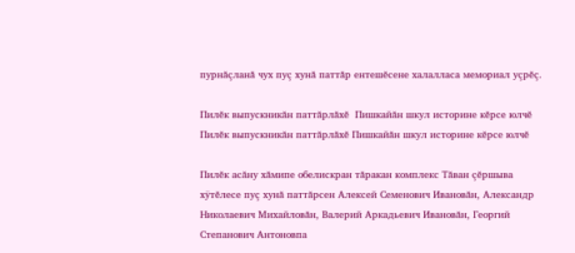пурнăçланă чух пуç хунă паттăр ентешĕсене халалласа мемориал уçрĕç.

Пилĕк выпускникăн паттăрлăхĕ  Пишкайăн шкул историне кĕрсе юлчĕ
Пилĕк выпускникăн паттăрлăхĕ Пишкайăн шкул историне кĕрсе юлчĕ

Пилĕк асăну хăмипе обелискран тăракан комплекс Тăван çĕршыва хÿтĕлесе пуç хунă паттăрсен Алексей Семенович Ивановăн, Александр Николаевич Михайловăн, Валерий Аркадьевич Ивановăн, Георгий Степанович Антоновпа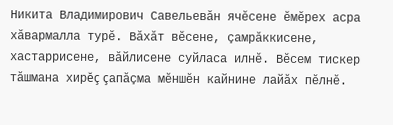Никита Владимирович Савельевăн ячĕсене ĕмĕрех асра хăвармалла турĕ. Вăхăт вĕсене, çамрăккисене, хастаррисене, вăйлисене суйласа илнĕ. Вĕсем тискер тăшмана хирĕç çапăçма мĕншĕн кайнине лайăх пĕлнĕ.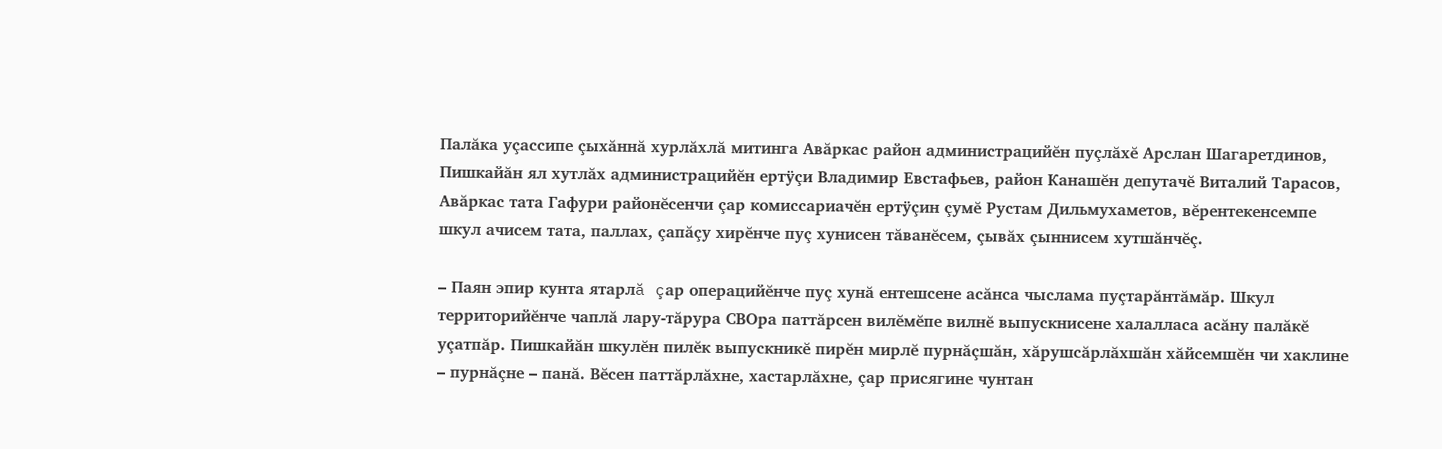Палăка уçассипе çыхăннă хурлăхлă митинга Авăркас район администрацийĕн пуçлăхĕ Арслан Шагаретдинов, Пишкайăн ял хутлăх администрацийĕн ертÿçи Владимир Евстафьев, район Канашĕн депутачĕ Виталий Тарасов, Авăркас тата Гафури районĕсенчи çар комиссариачĕн ертÿçин çумĕ Рустам Дильмухаметов, вĕрентекенсемпе шкул ачисем тата, паллах, çапăçу хирĕнче пуç хунисен тăванĕсем, çывăх çыннисем хутшăнчĕç.

– Паян эпир кунта ятарлă çар операцийĕнче пуç хунă ентешсене асăнса чыслама пуçтарăнтăмăр. Шкул территорийĕнче чаплă лару-тăрура СВОра паттăрсен вилĕмĕпе вилнĕ выпускнисене халалласа асăну палăкĕ уçатпăр. Пишкайăн шкулĕн пилĕк выпускникĕ пирĕн мирлĕ пурнăçшăн, хăрушсăрлăхшăн хăйсемшĕн чи хаклине – пурнăçне – панă. Вĕсен паттăрлăхне, хастарлăхне, çар присягине чунтан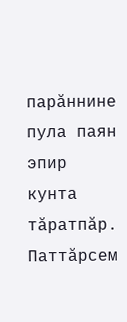парăннине пула паян эпир кунта тăратпăр. Паттăрсем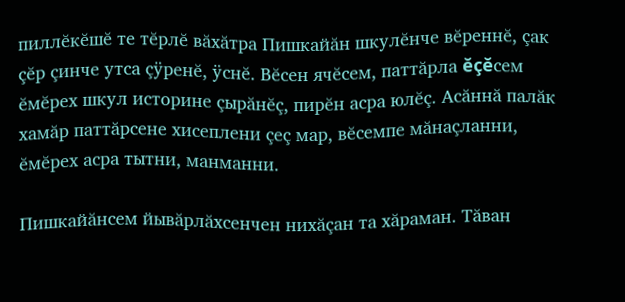пиллĕкĕшĕ те тĕрлĕ вăхăтра Пишкайăн шкулĕнче вĕреннĕ, çак çĕр çинче утса çÿренĕ, ÿснĕ. Вĕсен ячĕсем, паттăрла ĕçĕсем ĕмĕрех шкул историне çырăнĕç, пирĕн асра юлĕç. Асăннă палăк хамăр паттăрсене хисеплени çеç мар, вĕсемпе мăнаçланни, ĕмĕрех асра тытни, манманни.

Пишкайăнсем йывăрлăхсенчен нихăçан та хăраман. Тăван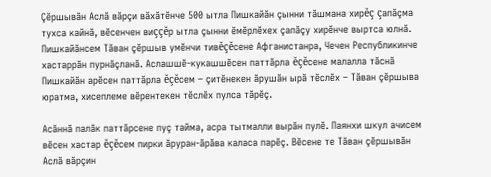Çĕршывăн Аслă вăрçи вăхăтĕнче 500 ытла Пишкайăн çынни тăшмана хирĕç çапăçма тухса кайнă, вĕсенчен виççĕр ытла çынни ĕмĕрлĕхех çапăçу хирĕнче выртса юлнă. Пишкайăнсем Тăван çĕршыв умĕнчи тивĕçĕсене Афганистанра, Чечен Республикинче хастаррăн пурнăçланă. Аслашшĕ-кукашшĕсен паттăрла ĕçĕсене малалла тăснă Пишкайăн арĕсен паттăрла ĕçĕсем – çитĕнекен ăрушăн ырă тĕслĕх – Тăван çĕршыва юратма, хисеплеме вĕрентекен тĕслĕх пулса тăрĕç.

Асăннă палăк паттăрсене пуç тайма, асра тытмалли вырăн пулĕ. Паянхи шкул ачисем вĕсен хастар ĕçĕсем пирки ăруран-ăрăва каласа парĕç. Вĕсене те Тăван çĕршывăн Аслă вăрçин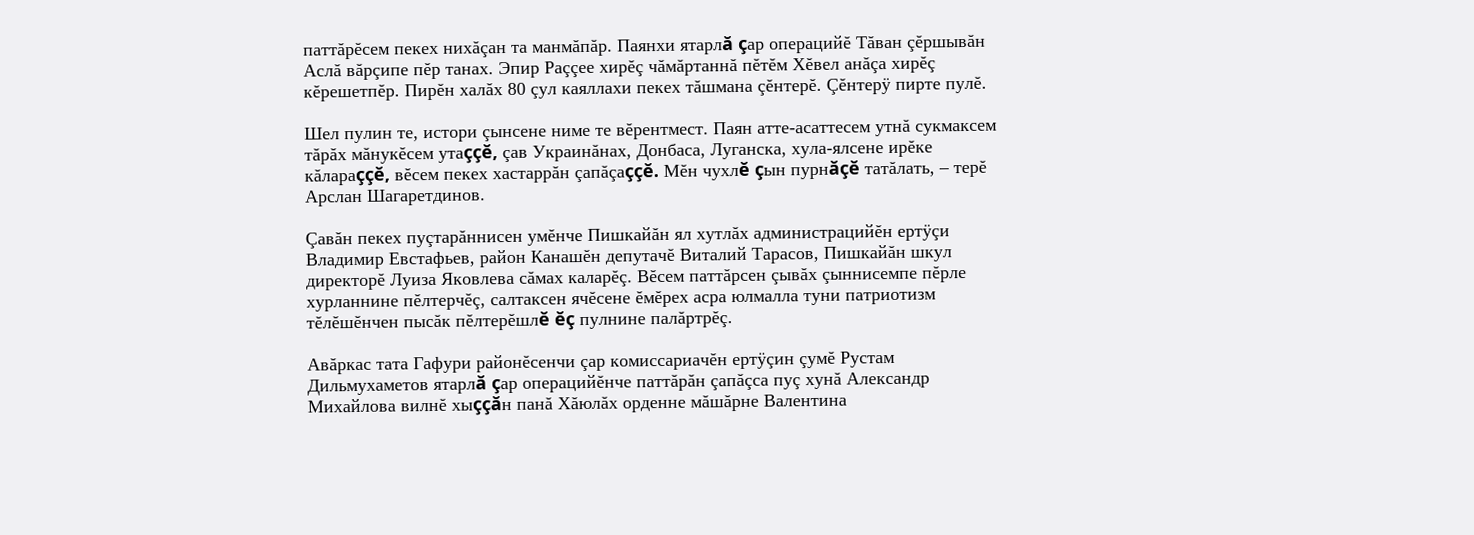паттăрĕсем пекех нихăçан та манмăпăр. Паянхи ятарлă çар операцийĕ Тăван çĕршывăн Аслă вăрçипе пĕр танах. Эпир Раççее хирĕç чăмăртаннă пĕтĕм Хĕвел анăçа хирĕç кĕрешетпĕр. Пирĕн халăх 80 çул каяллахи пекех тăшмана çĕнтерĕ. Çĕнтерÿ пирте пулĕ.

Шел пулин те, истори çынсене ниме те вĕрентмест. Паян атте-асаттесем утнă сукмаксем тăрăх мăнукĕсем утаççĕ, çав Украинăнах, Донбаса, Луганска, хула-ялсене ирĕке кăлараççĕ, вĕсем пекех хастаррăн çапăçаççĕ. Мĕн чухлĕ çын пурнăçĕ татăлать, – терĕ Арслан Шагаретдинов.

Çавăн пекех пуçтарăннисен умĕнче Пишкайăн ял хутлăх администрацийĕн ертÿçи Владимир Евстафьев, район Канашĕн депутачĕ Виталий Тарасов, Пишкайăн шкул директорĕ Луиза Яковлева сăмах каларĕç. Вĕсем паттăрсен çывăх çыннисемпе пĕрле хурланнине пĕлтерчĕç, салтаксен ячĕсене ĕмĕрех асра юлмалла туни патриотизм тĕлĕшĕнчен пысăк пĕлтерĕшлĕ ĕç пулнине палăртрĕç.

Авăркас тата Гафури районĕсенчи çар комиссариачĕн ертÿçин çумĕ Рустам Дильмухаметов ятарлă çар операцийĕнче паттăрăн çапăçса пуç хунă Александр Михайлова вилнĕ хыççăн панă Хăюлăх орденне мăшăрне Валентина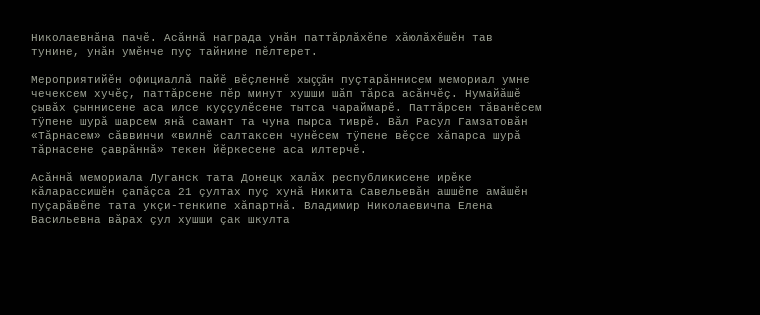Николаевнăна пачĕ. Асăннă награда унăн паттăрлăхĕпе хăюлăхĕшĕн тав тунине, унăн умĕнче пуç тайнине пĕлтерет.

Мероприятийĕн официаллă пайĕ вĕçленнĕ хыççăн пуçтарăннисем мемориал умне чечексем хучĕç, паттăрсене пĕр минут хушши шăп тăрса асăнчĕç. Нумайăшĕ çывăх çыннисене аса илсе куççулĕсене тытса чараймарĕ. Паттăрсен тăванĕсем тÿпене шурă шарсем янă самант та чуна пырса тиврĕ. Вăл Расул Гамзатовăн «Тăрнасем» сăввинчи «вилнĕ салтаксен чунĕсем тÿпене вĕçсе хăпарса шурă тăрнасене çаврăннă» текен йĕркесене аса илтерчĕ.

Асăннă мемориала Луганск тата Донецк халăх республикисене ирĕке кăларассишĕн çапăçса 21 çултах пуç хунă Никита Савельевăн ашшĕпе амăшĕн пуçарăвĕпе тата укçи-тенкипе хăпартнă. Владимир Николаевичпа Елена Васильевна вăрах çул хушши çак шкулта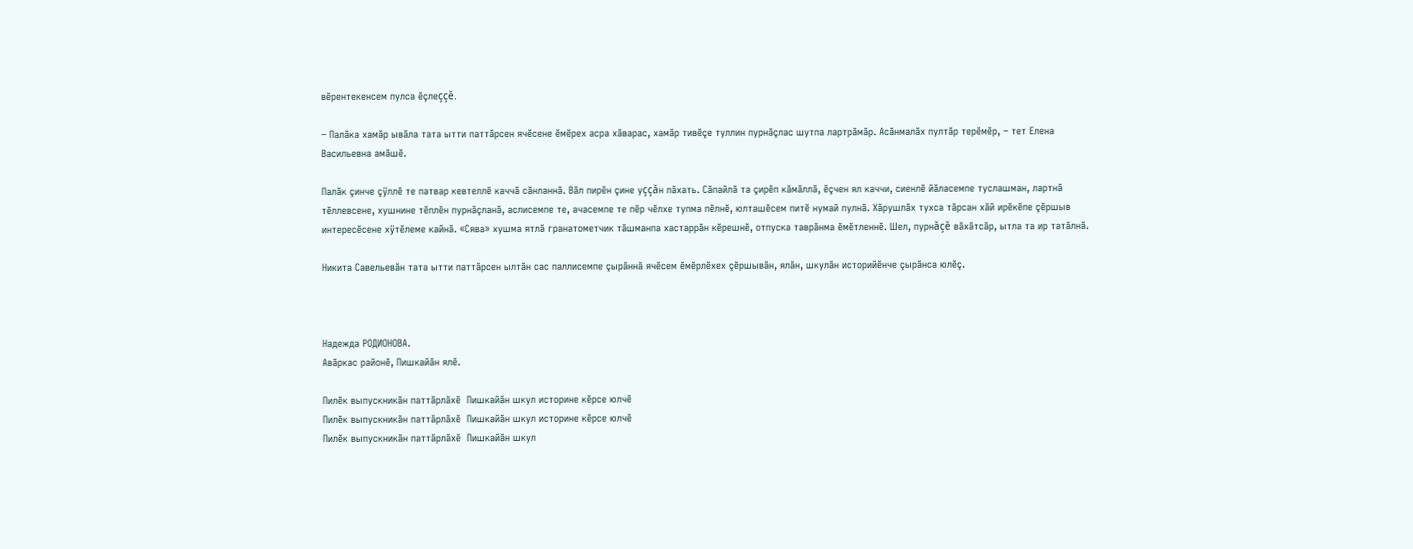вĕрентекенсем пулса ĕçлеççĕ.

– Палăка хамăр ывăла тата ытти паттăрсен ячĕсене ĕмĕрех асра хăварас, хамăр тивĕçе туллин пурнăçлас шутпа лартрăмăр. Асăнмалăх пултăр терĕмĕр, – тет Елена Васильевна амăшĕ.

Палăк çинче çÿллĕ те патвар кевтеллĕ каччă сăнланнă. Вăл пирĕн çине уççăн пăхать. Сăпайлă та çирĕп кăмăллă, ĕçчен ял каччи, сиенлĕ йăласемпе туслашман, лартнă тĕллевсене, хушнине тĕплĕн пурнăçланă, аслисемпе те, ачасемпе те пĕр чĕлхе тупма пĕлнĕ, юлташĕсем питĕ нумай пулнă. Хăрушлăх тухса тăрсан хăй ирĕкĕпе çĕршыв интересĕсене хÿтĕлеме кайнă. «Сява» хушма ятлă гранатометчик тăшманпа хастаррăн кĕрешнĕ, отпуска таврăнма ĕмĕтленнĕ. Шел, пурнăçĕ вăхăтсăр, ытла та ир татăлнă.

Никита Савельевăн тата ытти паттăрсен ылтăн сас паллисемпе çырăннă ячĕсем ĕмĕрлĕхех çĕршывăн, ялăн, шкулăн историйĕнче çырăнса юлĕç.



Надежда РОДИОНОВА.
Авăркас районĕ, Пишкайăн ялĕ.

Пилĕк выпускникăн паттăрлăхĕ  Пишкайăн шкул историне кĕрсе юлчĕ
Пилĕк выпускникăн паттăрлăхĕ  Пишкайăн шкул историне кĕрсе юлчĕ
Пилĕк выпускникăн паттăрлăхĕ  Пишкайăн шкул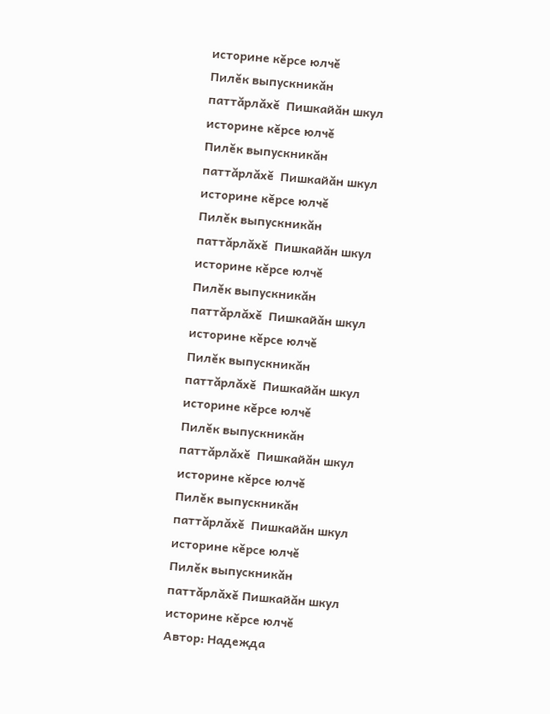историне кĕрсе юлчĕ
Пилĕк выпускникăн паттăрлăхĕ  Пишкайăн шкул историне кĕрсе юлчĕ
Пилĕк выпускникăн паттăрлăхĕ  Пишкайăн шкул историне кĕрсе юлчĕ
Пилĕк выпускникăн паттăрлăхĕ  Пишкайăн шкул историне кĕрсе юлчĕ
Пилĕк выпускникăн паттăрлăхĕ  Пишкайăн шкул историне кĕрсе юлчĕ
Пилĕк выпускникăн паттăрлăхĕ  Пишкайăн шкул историне кĕрсе юлчĕ
Пилĕк выпускникăн паттăрлăхĕ  Пишкайăн шкул историне кĕрсе юлчĕ
Пилĕк выпускникăн паттăрлăхĕ  Пишкайăн шкул историне кĕрсе юлчĕ
Пилĕк выпускникăн паттăрлăхĕ Пишкайăн шкул историне кĕрсе юлчĕ
Автор: Надежда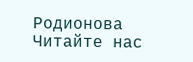Родионова
Читайте нас